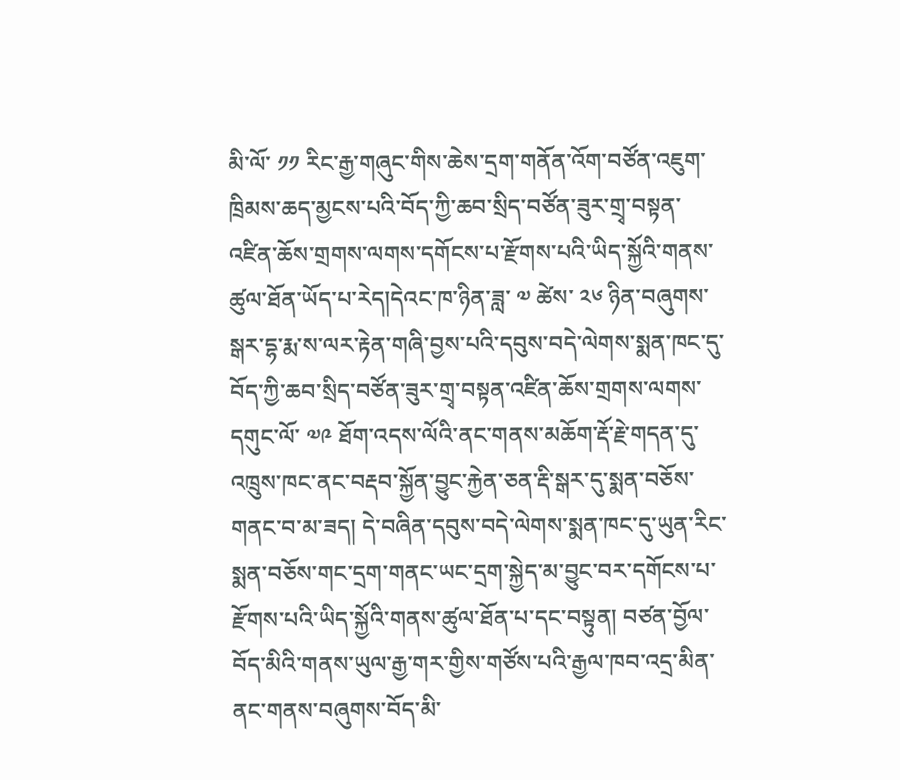མི་ལོ་ ༡༡ རིང་རྒྱ་གཞུང་གིས་ཆེས་དྲག་གནོན་འོག་བཙོན་འཇུག་ཁྲིམས་ཆད་མྱངས་པའི་བོད་ཀྱི་ཆབ་སྲིད་བཙོན་ཟུར་གྲྭ་བསྟན་འཛིན་ཆོས་གྲགས་ལགས་དགོངས་པ་རྫོགས་པའི་ཡིད་སྐྱོའི་གནས་ཚུལ་ཐོན་ཡོད་པ་རེད།དེའང་ཁ་ཉིན་ཟླ་ ༧ ཚེས་ ༢༦ ཉིན་བཞུགས་སྒར་དྷ་རྨ་ས་ལར་རྟེན་གཞི་བྱས་པའི་དབུས་བདེ་ལེགས་སྨན་ཁང་དུ་བོད་ཀྱི་ཆབ་སྲིད་བཙོན་ཟུར་གྲྭ་བསྟན་འཛིན་ཆོས་གྲགས་ལགས་དགུང་ལོ་ ༧༩ ཐོག་འདས་ལོའི་ནང་གནས་མཆོག་རྡོ་རྗེ་གདན་དུ་འཁྲུས་ཁང་ནང་བརྡབ་སྐྱོན་བྱུང་རྐྱེན་ཅན་རྡི་སྒར་དུ་སྨན་བཅོས་གནང་བ་མ་ཟད། དེ་བཞིན་དབུས་བདེ་ལེགས་སྨན་ཁང་དུ་ཡུན་རིང་སྨན་བཅོས་གང་དྲག་གནང་ཡང་དྲག་སྐྱེད་མ་བྱུང་བར་དགོངས་པ་རྫོགས་པའི་ཡིད་སྐྱོའི་གནས་ཚུལ་ཐོན་པ་དང་བསྟུན། བཙན་བྱོལ་བོད་མིའི་གནས་ཡུལ་རྒྱ་གར་གྱིས་གཙོས་པའི་རྒྱལ་ཁབ་འདྲ་མིན་ནང་གནས་བཞུགས་བོད་མི་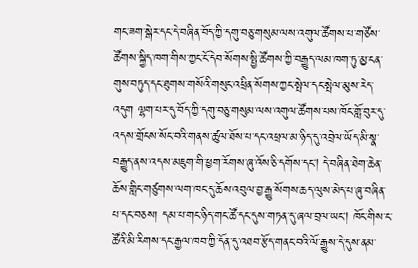གང་ཟག་སྒེར་དང་དེ་བཞིན་བོད་ཀྱི་དགུ་བཅུ་གསུམ་ལས་འགུལ་ཚོགས་པ་གཙོས་ཚོགས་སྐྱིད་ཁག་གིས་ཀྱང་ངོ་དེབ་སོགས་སྤྱི་ཚོགས་ཀྱི་བརྒྱུད་ལམ་ཁག་ཏུ་མྱ་ངན་གུས་བཏུད་དང་ཐུགས་གསོའི་གསུང་འཕྲིན་སོགས་ཀྱང་སྤེལ་དང་སྤེལ་མུས་རེད་འདུག ལྷག་པར་དུ་བོད་ཀྱི་དགུ་བཅུ་གསུམ་ལས་འགུལ་ཚོགས་པས་ཁོང་གློ་བུར་དུ་འདས་གྲོངས་སོང་བའི་གནས་ཚུལ་ཐོས་པ་དང་འཕྲལ་མ་ཉིད་དུ་འབྲེལ་ཡོད་མི་སྣ་བརྒྱུད་ནས་འདས་མཇུག་གི་ཕྱག་རོགས་ཞུ་འོས་ཅི་དགོས་དང། དེ་བཞིན་ཐེག་ཆེན་ཆོས་གླིང་གཙུགས་ལག་ཁང་དུ་ཆོས་འབུལ་བྱ་རྒྱུ་སོགས་ཆད་ལུས་མེད་པ་ཞུ་བཞིན་པ་དང་བཅས། དམ་པ་གང་ཉིད་གང་ཚོ་དང་དུས་གཏན་དུ་ཞལ་བྲལ་ཡང། ཁོང་གིས་ང་ཚོའི་མི་རིགས་དང་རྒྱལ་ཁབ་ཀྱི་དོན་དུ་འཐབ་རྩོད་གནང་བའི་ལོ་རྒྱུས་དེ་དུས་ནམ་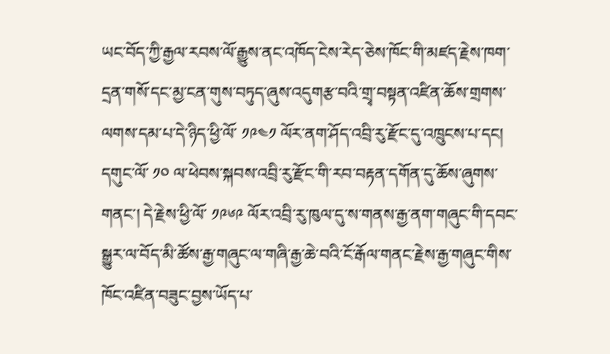ཡང་བོད་ཀྱི་རྒྱལ་རབས་ལོ་རྒྱུས་ནང་འཁོད་ངེས་རེད་ཅེས་ཁོང་གི་མཛད་རྗེས་ཁག་དྲན་གསོ་དང་མྱ་ངན་གུས་བཏུད་ཞུས་འདུགརྩ་བའི་གྲྭ་བསྟན་འཛིན་ཆོས་གྲགས་ལགས་དམ་པ་དེ་ཉིད་ཕྱི་ལོ་ ༡༩༤༡ ལོར་ནག་ཤོད་འབྲི་རུ་རྫོང་དུ་འཁྲུངས་པ་དང། དགུང་ལོ་ ༡༠ ལ་ཕེབས་སྐབས་འབྲི་རུ་རྫོང་གི་རབ་བརྟན་དགོན་དུ་ཆོས་ཞུགས་གནང་། དེ་རྗེས་ཕྱི་ལོ་ ༡༩༦༩ ལོར་འབྲི་རུ་ཁུལ་དུ་ས་གནས་རྒྱ་ནག་གཞུང་གི་དབང་སྒྱུར་ལ་བོད་མི་ཚོས་རྒྱ་གཞུང་ལ་གཞི་རྒྱ་ཆེ་བའི་ངོ་རྒོལ་གནང་རྗེས་རྒྱ་གཞུང་གིས་ཁོང་འཛིན་བཟུང་བྱས་ཡོད་པ་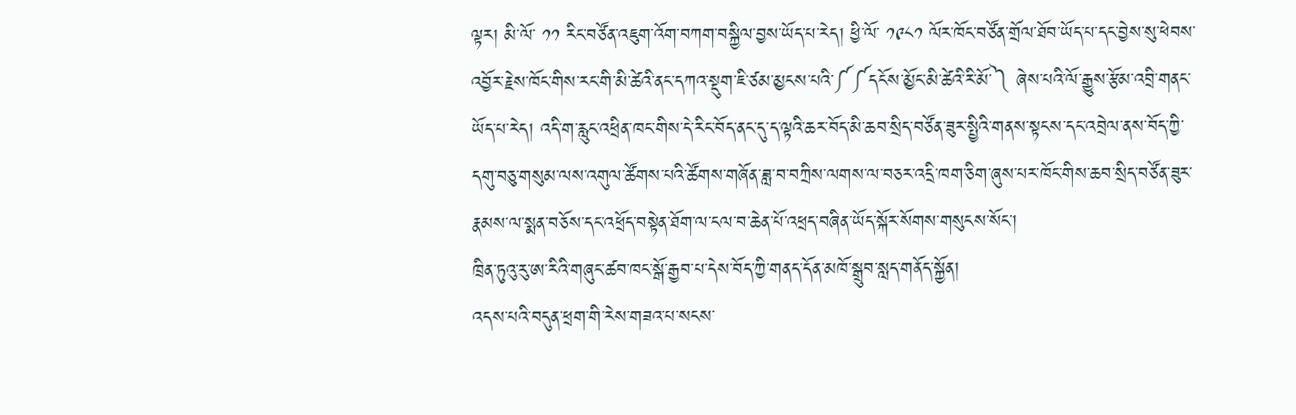ལྟར། མི་ལོ་ ༡༡ རིང་བཙོན་འཇུག་འོག་བཀག་བསྐྱིལ་བྱས་ཡོད་པ་རེད། ཕྱི་ལོ་ ༡༩༨༡ ལོར་ཁོང་བཙོན་གྲོལ་ཐོབ་ཡོད་པ་དང་བྱེས་སུ་ཕེབས་འབྱོར་རྗེས་ཁོང་གིས་རང་གི་མི་ཚེའི་ནང་དཀའ་སྡུག་ཇི་ཙམ་མྱངས་པའི་༼༼དངོས་མྱོང་མི་ཚེའི་རི་མོ་༽ ཞེས་པའི་ལོ་རྒྱུས་རྩོམ་འབྲི་གནང་ཡོད་པ་རེད། འདི་ག་རླུང་འཕྲིན་ཁང་གིས་དེ་རིང་བོད་ནང་དུ་ད་ལྟའི་ཆར་བོད་མི་ཆབ་སྲིད་བཙོན་ཟུར་སྤྱིའི་གནས་སྟངས་དང་འབྲེལ་ནས་བོད་ཀྱི་དགུ་བཅུ་གསུམ་ལས་འགུལ་ཚོགས་པའི་ཚོགས་གཞོན་ཟླ་བ་བཀྲིས་ལགས་ལ་བཅར་འདྲི་ཁག་ཅིག་ཞུས་པར་ཁོང་གིས་ཆབ་སྲིད་བཙོན་ཟུར་རྣམས་ལ་སྨན་བཅོས་དང་འཕྲོད་བསྟེན་ཐོག་ལ་ངལ་བ་ཆེན་པོ་འཕྲད་བཞིན་ཡོད་སྐོར་སོགས་གསུངས་སོང་།
ཁྲིན་ཏུའུ་རུ་ཨ་རིའི་གཞུང་ཚབ་ཁང་སྒོ་རྒྱབ་པ་དེས་བོད་ཀྱི་གནད་དོན་མཁོ་སྒྲུབ་སླད་གནོད་སྐྱོན།
འདས་པའི་བདུན་ཕྲག་གི་རེས་གཟའ་པ་སངས་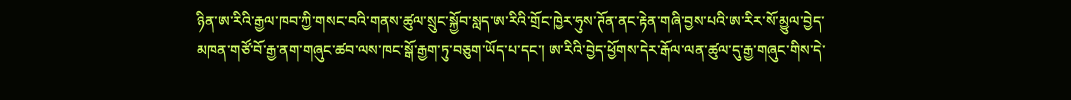ཉིན་ཨ་རིའི་རྒྱལ་ཁབ་ཀྱི་གསང་བའི་གནས་ཚུལ་སྲུང་སྐྱོབ་སླད་ཨ་རིའི་གྲོང་ཁྱེར་ཧུས་ཊོན་ནང་རྟེན་གཞི་བྱས་པའི་ཨ་རིར་སོ་མྱུལ་བྱེད་མཁན་གཙོ་བོ་རྒྱ་ནག་གཞུང་ཚབ་ལས་ཁང་སྒོ་རྒྱག་ཏུ་བཅུག་ཡོད་པ་དང་། ཨ་རིའི་བྱེད་ཕྱོགས་དེར་རྒོལ་ལན་ཚུལ་དུ་རྒྱ་གཞུང་གིས་དེ་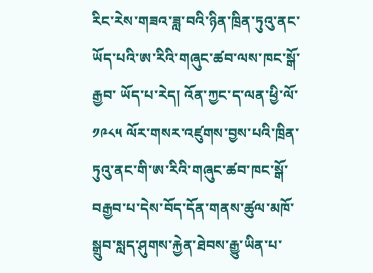རིང་རེས་གཟའ་ཟླ་བའི་ཉིན་ཁྲིན་ཏུའུ་ནང་ཡོད་པའི་ཨ་རིའི་གཞུང་ཚབ་ལས་ཁང་སྒོ་རྒྱབ་ ཡོད་པ་རེད། འོན་ཀྱང་ད་ལན་ཕྱི་ལོ་ ༡༩༨༥ ལོར་གསར་འཛུགས་བྱས་པའི་ཁྲིན་ཏུའུ་ནང་གི་ཨ་རིའི་གཞུང་ཚབ་ཁང་སྒོ་བརྒྱབ་པ་དེས་བོད་དོན་གནས་ཚུལ་མཁོ་སྒྲུབ་སླད་ཤུགས་རྐྱེན་ཐེབས་རྒྱུ་ཡིན་པ་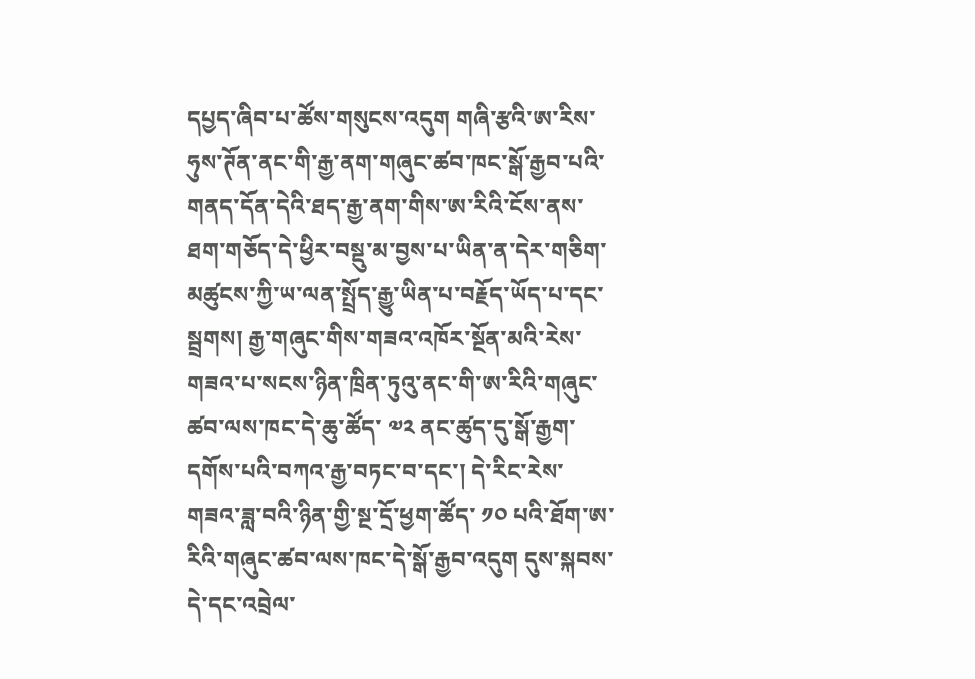དཔྱད་ཞིབ་པ་ཚོས་གསུངས་འདུག གཞི་རྩའི་ཨ་རིས་ཧུས་ཊོན་ནང་གི་རྒྱ་ནག་གཞུང་ཚབ་ཁང་སྒོ་རྒྱབ་པའི་གནད་དོན་དེའི་ཐད་རྒྱ་ནག་གིས་ཨ་རིའི་ངོས་ནས་ཐག་གཅོད་དེ་ཕྱིར་བསྡུ་མ་བྱས་པ་ཡིན་ན་དེར་གཅིག་མཚུངས་ཀྱི་ཡ་ལན་སྤྲོད་རྒྱུ་ཡིན་པ་བརྗོད་ཡོད་པ་དང་སྦྲགས། རྒྱ་གཞུང་གིས་གཟའ་འཁོར་སྔོན་མའི་རེས་གཟའ་པ་སངས་ཉིན་ཁྲིན་ཏུའུ་ནང་གི་ཨ་རིའི་གཞུང་ཚབ་ལས་ཁང་དེ་ཆུ་ཚོད་ ༧༢ ནང་ཚུད་དུ་སྒོ་རྒྱག་དགོས་པའི་བཀའ་རྒྱ་བཏང་བ་དང་། དེ་རིང་རེས་གཟའ་ཟླ་བའི་ཉིན་གྱི་སྔ་དྲོ་ཕྱག་ཚོད་ ༡༠ པའི་ཐོག་ཨ་རིའི་གཞུང་ཚབ་ལས་ཁང་དེ་སྒོ་རྒྱབ་འདུག དུས་སྐབས་དེ་དང་འབྲེལ་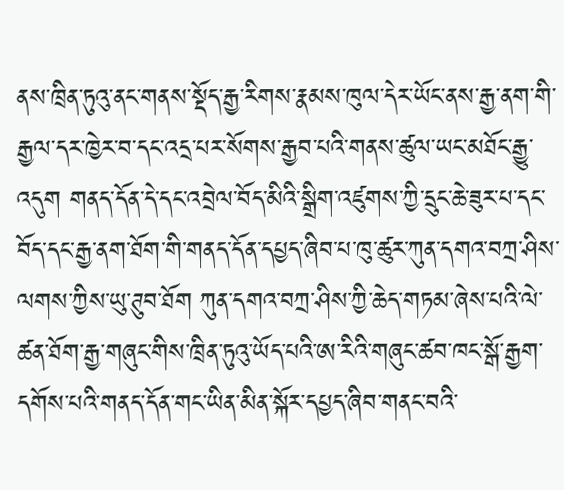ནས་ཁྲིན་ཏུའུ་ནང་གནས་སྡོད་རྒྱ་རིགས་རྣམས་ཁུལ་དེར་ཡོང་ནས་རྒྱ་ནག་གི་རྒྱལ་དར་ཁྱེར་བ་དང་འདྲ་པར་སོགས་རྒྱབ་པའི་གནས་ཚུལ་ཡང་མཐོང་རྒྱུ་འདུག གནད་དོན་དེ་དང་འབྲེལ་བོད་མིའི་སྒྲིག་འཛུགས་ཀྱི་དྲུང་ཆེ་ཟུར་པ་དང་བོད་དང་རྒྱ་ནག་ཐོག་གི་གནད་དོན་དཔྱད་ཞིབ་པ་ཁུ་ཚུར་ཀུན་དགའ་བཀྲ་ཤིས་ལགས་ཀྱིས་ཡུ་ཊུབ་ཐོག ཀུན་དགའ་བཀྲ་ཤིས་ཀྱི་ཆེད་གཏམ་ཞེས་པའི་ལེ་ཚན་ཐོག་རྒྱ་གཞུང་གིས་ཁྲིན་ཏུའུ་ཡོད་པའི་ཨ་རིའི་གཞུང་ཚབ་ཁང་སྒོ་རྒྱག་དགོས་པའི་གནད་དོན་གང་ཡིན་མིན་སྐོར་དཔྱད་ཞིབ་གནང་བའི་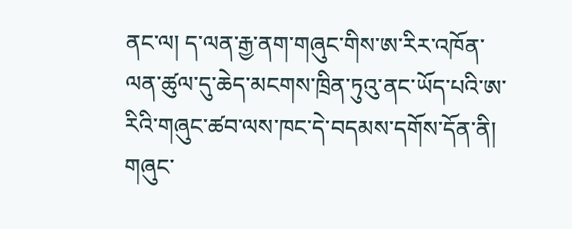ནང་ལ། ད་ལན་རྒྱ་ནག་གཞུང་གིས་ཨ་རིར་འཁོན་ལན་ཚུལ་དུ་ཆེད་མངགས་ཁྲིན་ཏུའུ་ནང་ཡོད་པའི་ཨ་རིའི་གཞུང་ཚབ་ལས་ཁང་དེ་བདམས་དགོས་དོན་ནི། གཞུང་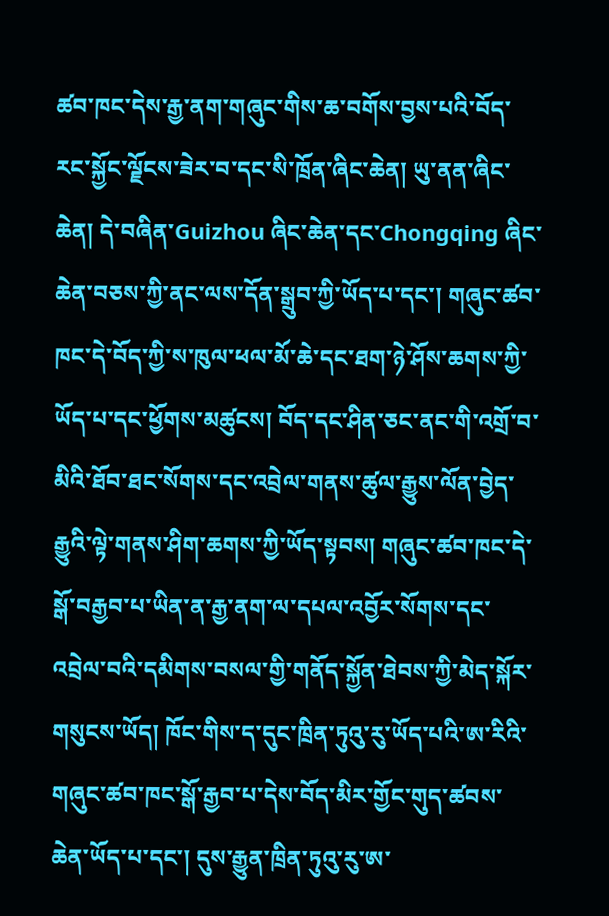ཚབ་ཁང་དེས་རྒྱ་ནག་གཞུང་གིས་ཆ་བགོས་བྱས་པའི་བོད་རང་སྐྱོང་ལྗོངས་ཟེར་བ་དང་སི་ཁྲོན་ཞིང་ཆེན། ཡུ་ནན་ཞིང་ཆེན། དེ་བཞིན་Guizhou ཞིང་ཆེན་དང་Chongqing ཞིང་ཆེན་བཅས་ཀྱི་ནང་ལས་དོན་སྒྲུབ་ཀྱི་ཡོད་པ་དང་། གཞུང་ཚབ་ཁང་དེ་བོད་ཀྱི་ས་ཁུལ་ཕལ་མོ་ཆེ་དང་ཐག་ཉེ་ཤོས་ཆགས་ཀྱི་ཡོད་པ་དང་ཕྱོགས་མཚུངས། བོད་དང་ཤིན་ཅང་ནང་གི་འགྲོ་བ་མིའི་ཐོབ་ཐང་སོགས་དང་འབྲེལ་གནས་ཚུལ་རྒྱུས་ལོན་བྱེད་རྒྱུའི་ལྟེ་གནས་ཤིག་ཆགས་ཀྱི་ཡོད་སྟབས། གཞུང་ཚབ་ཁང་དེ་སྒོ་བརྒྱབ་པ་ཡིན་ན་རྒྱ་ནག་ལ་དཔལ་འབྱོར་སོགས་དང་འབྲེལ་བའི་དམིགས་བསལ་གྱི་གནོད་སྐྱོན་ཐེབས་ཀྱི་མེད་སྐོར་གསུངས་ཡོད། ཁོང་གིས་ད་དུང་ཁྲིན་ཏུའུ་རུ་ཡོད་པའི་ཨ་རིའི་གཞུང་ཚབ་ཁང་སྒོ་རྒྱབ་པ་དེས་བོད་མིར་གྱོང་གུད་ཚབས་ཆེན་ཡོད་པ་དང་། དུས་རྒྱུན་ཁྲིན་ཏུའུ་རུ་ཨ་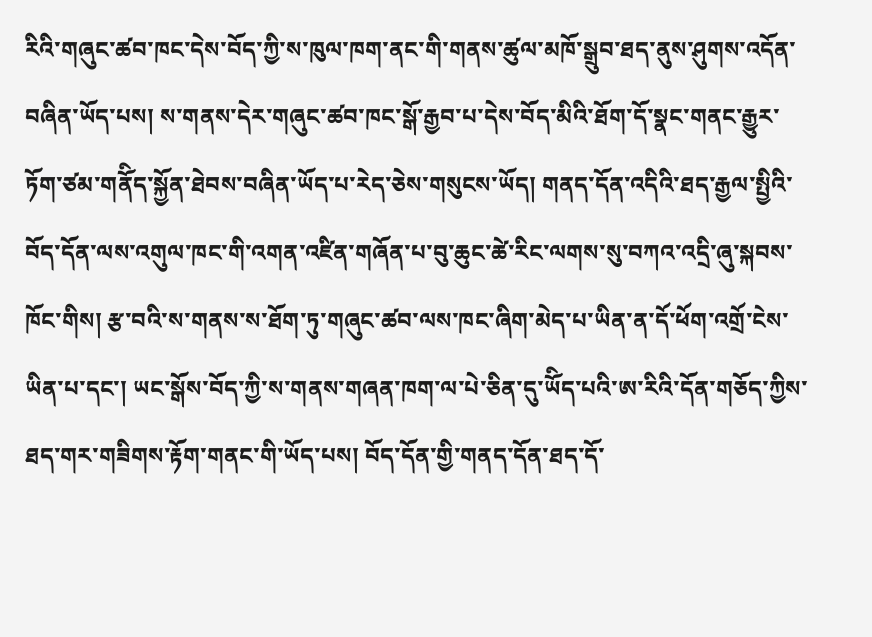རིའི་གཞུང་ཚབ་ཁང་དེས་བོད་ཀྱི་ས་ཁུལ་ཁག་ནང་གི་གནས་ཚུལ་མཁོ་སྒྲུབ་ཐད་ནུས་ཤུགས་འདོན་བཞིན་ཡོད་པས། ས་གནས་དེར་གཞུང་ཚབ་ཁང་སྒོ་རྒྱབ་པ་དེས་བོད་མིའི་ཐོག་དོ་སྣང་གནང་རྒྱུར་ཏོག་ཙམ་གནོིད་སྐྱོན་ཐེབས་བཞིན་ཡོད་པ་རེད་ཅེས་གསུངས་ཡོད། གནད་དོན་འདིའི་ཐད་རྒྱལ་སྤྱིའི་བོད་དོན་ལས་འགུལ་ཁང་གི་འགན་འཛིན་གཞོན་པ་བུ་ཆུང་ཚེ་རིང་ལགས་སུ་བཀའ་འདྲི་ཞུ་སྐབས་ཁོང་གིས། རྩ་བའི་ས་གནས་ས་ཐོག་ཏུ་གཞུང་ཚབ་ལས་ཁང་ཞིག་མེད་པ་ཡིན་ན་དོ་ཕོག་འགྲོ་ངེས་ཡིན་པ་དང་། ཡང་སྒོས་བོད་ཀྱི་ས་གནས་གཞན་ཁག་ལ་པེ་ཅིན་དུ་ཡོིད་པའི་ཨ་རིའི་དོན་གཅོད་ཀྱིས་ཐད་གར་གཟིགས་རྟོག་གནང་གི་ཡོད་པས། བོད་དོན་གྱི་གནད་དོན་ཐད་དོ་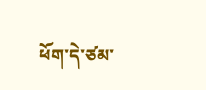ཕོག་དེ་ཙམ་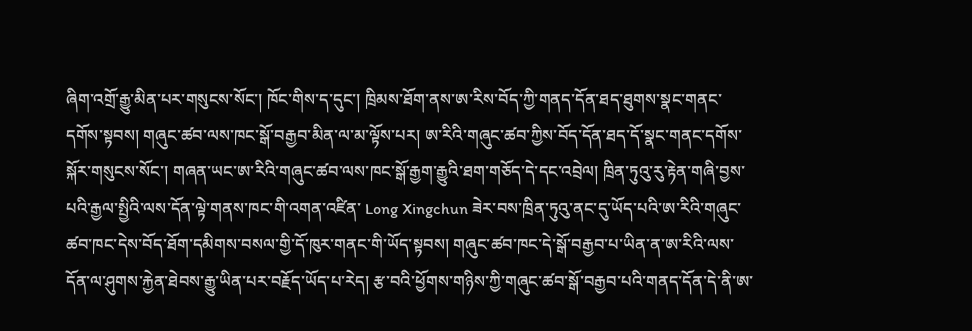ཞིག་འགྲོ་རྒྱུ་མིན་པར་གསུངས་སོང་། ཁོང་གིས་ད་དུང་། ཁྲིམས་ཐོག་ནས་ཨ་རིས་བོད་ཀྱི་གནད་དོན་ཐད་ཐུགས་སྣང་གནང་དགོས་སྟབས། གཞུང་ཚབ་ལས་ཁང་སྒོ་བརྒྱབ་མིན་ལ་མ་ལྟོས་པར། ཨ་རིའི་གཞུང་ཚབ་ཀྱིས་བོད་དོན་ཐད་དོ་སྣང་གནང་དགོས་སྐོར་གསུངས་སོང་། གཞན་ཡང་ཨ་རིའི་གཞུང་ཚབ་ལས་ཁང་སྒོ་རྒྱག་རྒྱུའི་ཐག་གཅོད་དེ་དང་འབྲེལ། ཁྲིན་ཏུའུ་རུ་རྟེན་གཞི་བྱས་པའི་རྒྱལ་སྤྱིའི་ལས་དོན་ལྟེ་གནས་ཁང་གི་འགན་འཛིན་ Long Xingchun ཟེར་བས་ཁྲིན་ཏུའུ་ནང་དུ་ཡོད་པའི་ཨ་རིའི་གཞུང་ཚབ་ཁང་དེས་བོད་ཐོག་དམིགས་བསལ་གྱི་དོ་ཁུར་གནང་གི་ཡོད་སྟབས། གཞུང་ཚབ་ཁང་དེ་སྒོ་བརྒྱབ་པ་ཡིན་ན་ཨ་རིའི་ལས་དོན་ལ་ཤུགས་རྐྱེན་ཐེབས་རྒྱུ་ཡིན་པར་བརྗོད་ཡོད་པ་རེད། རྩ་བའི་ཕྱོགས་གཉིས་ཀྱི་གཞུང་ཚབ་སྒོ་བརྒྱབ་པའི་གནད་དོན་དེ་ནི་ཨ་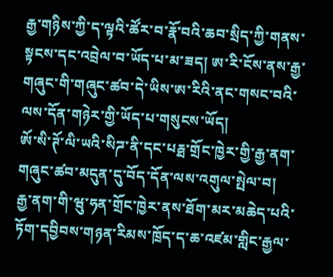རྒྱ་གཉིས་ཀྱི་ད་ལྟའི་ཚོར་བ་རྣོ་བའི་ཆབ་སྲིད་ཀྱི་གནས་སྟངས་དང་འབྲེལ་བ་ཡོད་པ་མ་ཟད། ཨ་རི་ངོས་ནས་རྒྱ་གཞུང་གི་གཞུང་ཚབ་དེ་ཡིས་ཨ་རིའི་ནང་གསང་བའི་ལས་དོན་གཉེར་གྱི་ཡོད་པ་གསུངས་ཡོད།
ཨོ་སི་ཊོ་ལི་ཡའི་སིཌ་ནི་དང་པརྠ་གྲོང་ཁྱེར་གྱི་རྒྱ་ནག་གཞུང་ཚབ་མདུན་དུ་བོད་དོན་ལས་འགུལ་སྤེལ་བ།
རྒྱ་ནག་གི་ཝུ་ཧན་གྲོང་ཁྱེར་ནས་ཐོག་མར་མཆེད་པའི་ཏོག་དབྱིབས་གཉན་རིམས་ཁྲོད་ད་ཆ་འཛམ་གླིང་རྒྱལ་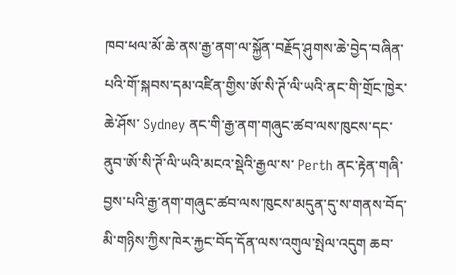ཁབ་ཕལ་མོ་ཆེ་ནས་རྒྱ་ནག་ལ་སྐྱོན་བརྗོད་ཤུགས་ཆེ་བྱེད་བཞིན་པའི་གོ་སྐབས་དམ་འཛིན་གྱིས་ཨོ་སི་ཊོ་ལི་ཡའི་ནང་གི་གྲོང་ཁྱེར་ཆེ་ཤོས་ Sydney ནང་གི་རྒྱ་ནག་གཞུང་ཚབ་ལས་ཁུངས་དང་ནུབ་ཨོ་སི་ཊོ་ལི་ཡའི་མངའ་སྡེའི་རྒྱལ་ས་ Perth ནང་རྟེན་གཞི་བྱས་པའི་རྒྱ་ནག་གཞུང་ཚབ་ལས་ཁུངས་མདུན་དུ་ས་གནས་བོད་མི་གཉིས་ཀྱིས་ཁེར་རྐྱང་བོད་དོན་ལས་འགུལ་སྤེལ་འདུག ཆབ་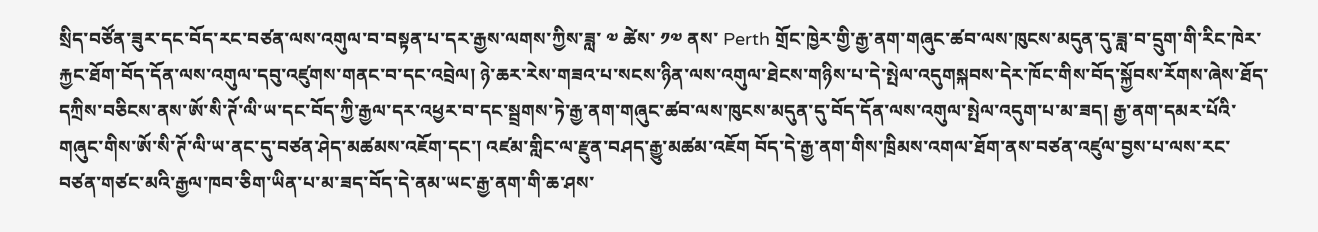སྲིད་བཙོན་ཟུར་དང་བོད་རང་བཙན་ལས་འགུལ་བ་བསྟན་པ་དར་རྒྱས་ལགས་ཀྱིས་ཟླ་ ༧ ཚེས་ ༡༧ ནས་ Perth གྲོང་ཁྱེར་གྱི་རྒྱ་ནག་གཞུང་ཚབ་ལས་ཁུངས་མདུན་དུ་ཟླ་བ་དྲུག་གི་རིང་ཁེར་རྐྱང་ཐོག་བོད་དོན་ལས་འགུལ་དབུ་འཛུགས་གནང་བ་དང་འབྲེལ། ཉེ་ཆར་རེས་གཟའ་པ་སངས་ཉིན་ལས་འགུལ་ཐེངས་གཉིས་པ་དེ་སྤེལ་འདུགསྐབས་དེར་ཁོང་གིས་བོད་སྐྱོབས་རོགས་ཞེས་ཐོད་དཀྲིས་བཅིངས་ནས་ཨོ་སི་ཊོ་ལི་ཡ་དང་བོད་ཀྱི་རྒྱལ་དར་འཕྱར་བ་དང་སྦྲགས་ཏེ་རྒྱ་ནག་གཞུང་ཚབ་ལས་ཁུངས་མདུན་དུ་བོད་དོན་ལས་འགུལ་སྤེལ་འདུག་པ་མ་ཟད། རྒྱ་ནག་དམར་པོའི་གཞུང་གིས་ཨོ་སི་ཊོ་ལི་ཡ་ནང་དུ་བཙན་ཤེད་མཚམས་འཇོག་དང་། འཛམ་གླིང་ལ་རྫུན་བཤད་རྒྱུ་མཚམ་འཇོག བོད་དེ་རྒྱ་ནག་གིས་ཁྲིམས་འགལ་ཐོག་ནས་བཙན་འཛུལ་བྱས་པ་ལས་རང་བཙན་གཙང་མའི་རྒྱལ་ཁབ་ཅིག་ཡིན་པ་མ་ཟད་བོད་དེ་ནམ་ཡང་རྒྱ་ནག་གི་ཆ་ཤས་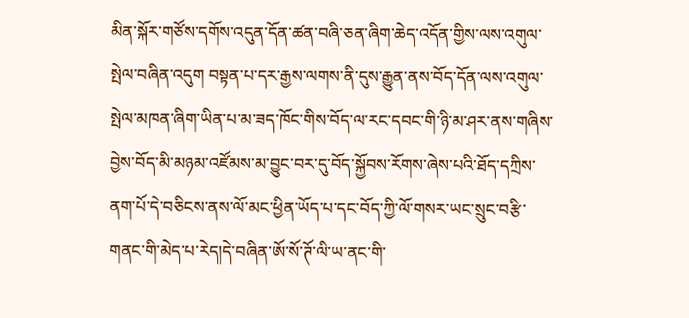མིན་སྐོར་གཙོས་དགོས་འདུན་དོན་ཚན་བཞི་ཅན་ཞིག་ཆེད་འདོན་གྱིས་ལས་འགུལ་སྤེལ་བཞིན་འདུག བསྟན་པ་དར་རྒྱས་ལགས་ནི་དུས་རྒྱུན་ནས་བོད་དོན་ལས་འགུལ་སྤེལ་མཁན་ཞིག་ཡིན་པ་མ་ཟད་ཁོང་གིས་བོད་ལ་རང་དབང་གི་ཉི་མ་ཤར་ནས་གཞིས་བྱེས་བོད་མི་མཉམ་འཛོམས་མ་བྱུང་བར་དུ་བོད་སྐྱོབས་རོགས་ཞེས་པའི་ཐོད་དཀྲིས་ནག་པོ་དེ་བཅིངས་ནས་ལོ་མང་ཕྱིན་ཡོད་པ་དང་བོད་ཀྱི་ལོ་གསར་ཡང་སྲུང་བརྩི་གནང་གི་མེད་པ་རེད།དེ་བཞིན་ཨོ་སོ་ཊོ་ལི་ཡ་ནང་གི་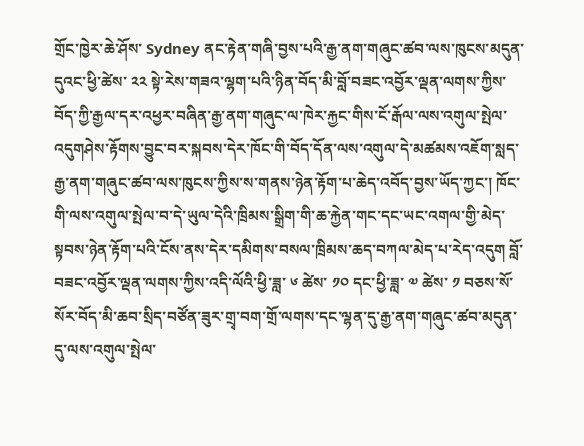གྲོང་ཁྱེར་ཆེ་ཤོས་ Sydney ནང་རྟེན་གཞི་བྱས་པའི་རྒྱ་ནག་གཞུང་ཚབ་ལས་ཁུངས་མདུན་དུའང་ཕྱི་ཚེས་ ༢༢ སྟེ་རེས་གཟའ་ལྷག་པའི་ཉིན་བོད་མི་བློ་བཟང་འབྱོར་ལྡན་ལགས་ཀྱིས་བོད་ཀྱི་རྒྱལ་དར་འཕྱར་བཞིན་རྒྱ་ནག་གཞུང་ལ་ཁེར་རྐྱང་གིས་ངོ་རྒོལ་ལས་འགུལ་སྤེལ་འདུགཤེས་རྟོགས་བྱུང་བར་སྐབས་དེར་ཁོང་གི་བོད་དོན་ལས་འགུལ་དེ་མཚམས་འཇོག་སླད་རྒྱ་ནག་གཞུང་ཚབ་ལས་ཁུངས་ཀྱིས་ས་གནས་ཉེན་རྟོག་པ་ཆེད་འབོད་བྱས་ཡོད་ཀྱང་། ཁོང་གི་ལས་འགུལ་སྤེལ་བ་དེ་ཡུལ་དེའི་ཁྲིམས་སྒྲིག་གི་ཆ་རྐྱེན་གང་དང་ཡང་འགལ་གྱི་མེད་སྟབས་ཉེན་རྟོག་པའི་ངོས་ནས་དེར་དམིགས་བསལ་ཁྲིམས་ཆད་བཀལ་མེད་པ་རེད་འདུག བློ་བཟང་འབྱོར་ལྡན་ལགས་ཀྱིས་འདི་ལོའི་ཕྱི་ཟླ་ ༦ ཚེས་ ༡༠ དང་ཕྱི་ཟླ་ ༧ ཚེས་ ༡ བཅས་སོ་སོར་བོད་མི་ཆབ་སྲིད་བཙོན་ཟུར་གྲྭ་བག་གྲོ་ལགས་དང་ལྷན་དུ་རྒྱ་ནག་གཞུང་ཚབ་མདུན་དུ་ལས་འགུལ་སྤེལ་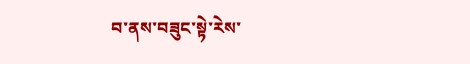བ་ནས་བཟུང་སྟེ་རེས་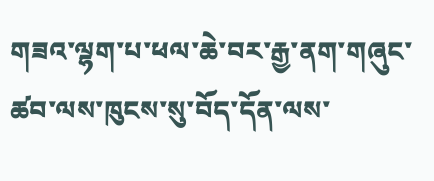གཟའ་ལྷག་པ་ཕལ་ཆེ་བར་རྒྱ་ནག་གཞུང་ཚབ་ལས་ཁུངས་སུ་བོད་དོན་ལས་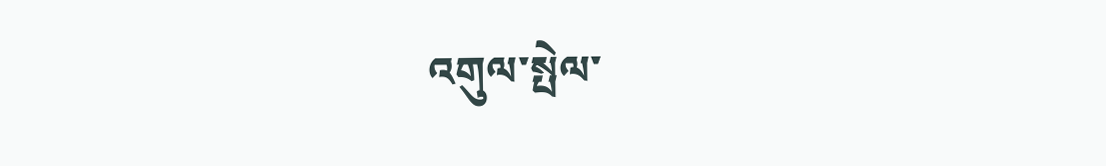འགུལ་སྤེལ་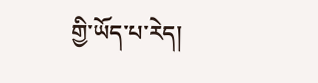གྱི་ཡོད་པ་རེད།